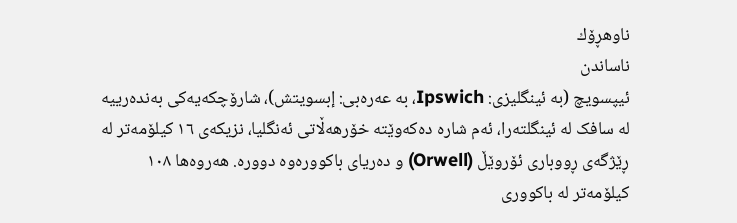ناوهڕۆك
ناساندن
ئیپسویچ (بە ئینگلیزی: Ipswich، بە عەرەبی: إبسويتش)، شارۆچکەیەکی بەندەرییە لە سافک لە ئینگلتەرا، ئەم شارە دەکەوێتە خۆرهەڵاتی ئەنگلیا، نزیکەی ١٦ کیلۆمەتر لە ڕێژگەی ڕووباری ئۆروێڵ (Orwell) و دەریای باکوورەوە دوورە. هەروەها ١٠٨ کیلۆمەتر لە باکووری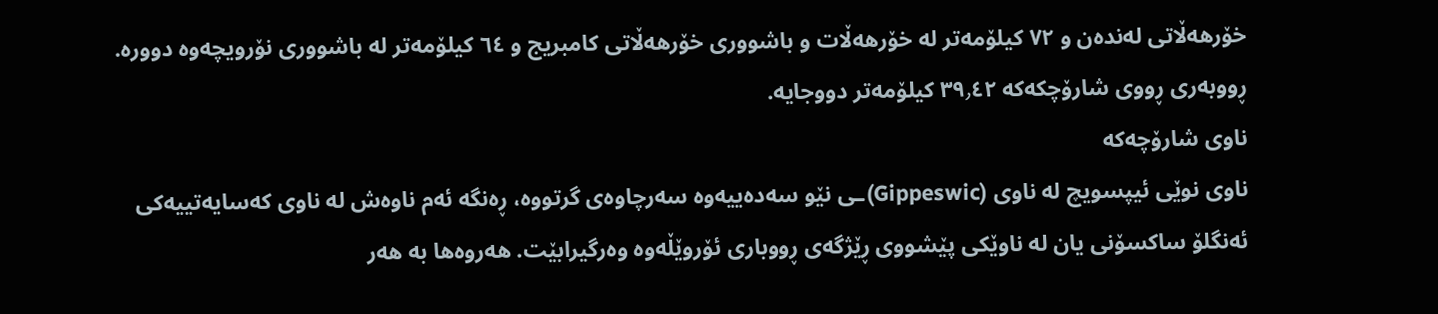خۆرهەڵاتی لەندەن و ٧٢ کیلۆمەتر لە خۆرهەڵات و باشووری خۆرهەڵاتی کامبریج و ٦٤ کیلۆمەتر لە باشووری نۆرویچەوە دوورە. ڕووبەری ڕووی شارۆچکەکە ٣٩٫٤٢ کیلۆمەتر دووجایە.
ناوی شارۆچەکە
ناوی نوێی ئیپسویچ لە ناوی (Gippeswic)ـی نێو سەدەییەوە سەرچاوەی گرتووە، ڕەنگە ئەم ناوەش لە ناوی کەسایەتییەکی ئەنگلۆ ساکسۆنی یان لە ناوێکی پێشووی ڕێژگەی ڕووباری ئۆروێڵەوە وەرگیرابێت. هەروەها بە هەر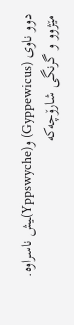دوو ناوی (Gyppewicus) و(Yppswyche)ـیش ناسراوە.
مێژوو و گرنگی شارۆچەکە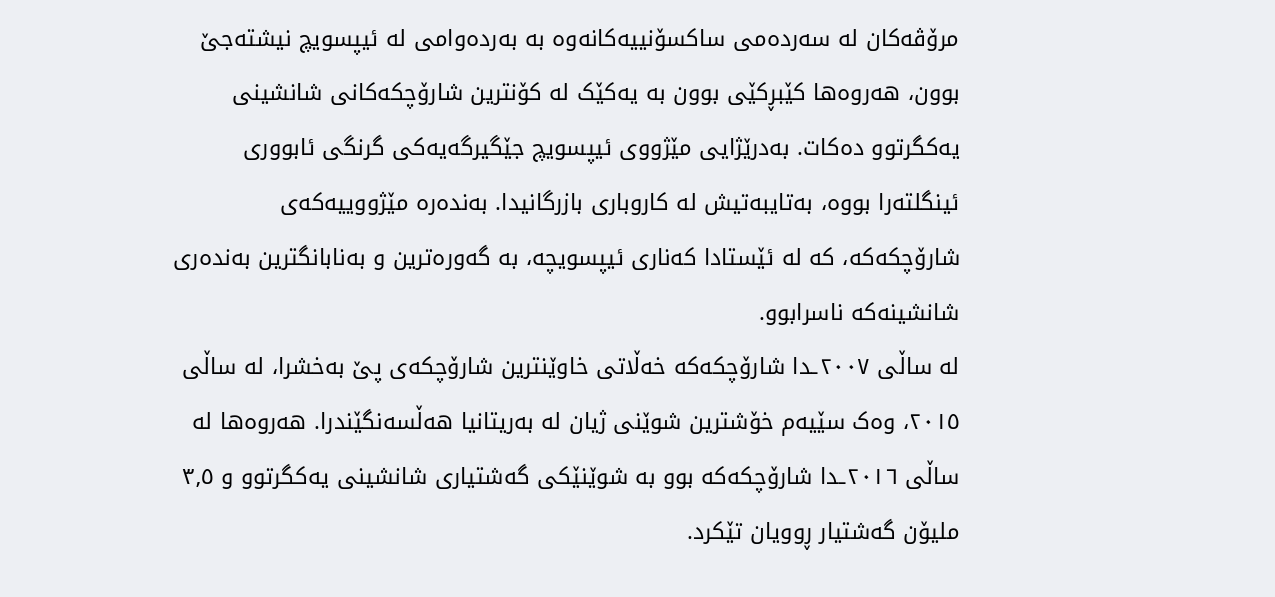مرۆڤەکان لە سەردەمی ساکسۆنییەکانەوە بە بەردەوامی لە ئیپسویچ نیشتەجێ بوون، هەروەها کێبڕکێی بوون بە یەکێک لە کۆنترین شارۆچکەکانی شانشینی یەکگرتوو دەکات. بەدرێژایی مێژووی ئیپسویچ جێگیرگەیەکی گرنگی ئابووری ئینگلتەرا بووە، بەتایبەتیش لە کاروباری بازرگانیدا. بەندەرە مێژووییەکەی شارۆچکەکە، کە لە ئێستادا کەناری ئیپسویچە، بە گەورەترین و بەنابانگترین بەندەری شانشینەکە ناسرابوو.
لە ساڵی ٢٠٠٧ـدا شارۆچکەکە خەڵاتی خاوێنترین شارۆچکەی پێ بەخشرا، لە ساڵی ٢٠١٥، وەک سێیەم خۆشترین شوێنی ژیان لە بەریتانیا هەڵسەنگێندرا. هەروەها لە ساڵی ٢٠١٦ـدا شارۆچکەکە بوو بە شوێنێکی گەشتیاری شانشینی یەکگرتوو و ٣٫٥ ملیۆن گەشتیار ڕوویان تێکرد.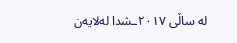لە ساڵی ٢٠١٧ـشدا لەلایەن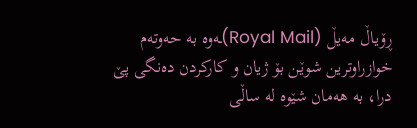ڕۆیاڵ مەیڵ (Royal Mail)ـەوە بە حەوتەم خوازراوترین شوێن بۆ ژیان و کارکردن دەنگی پێ درا، بە هەمان شێوە لە ساڵی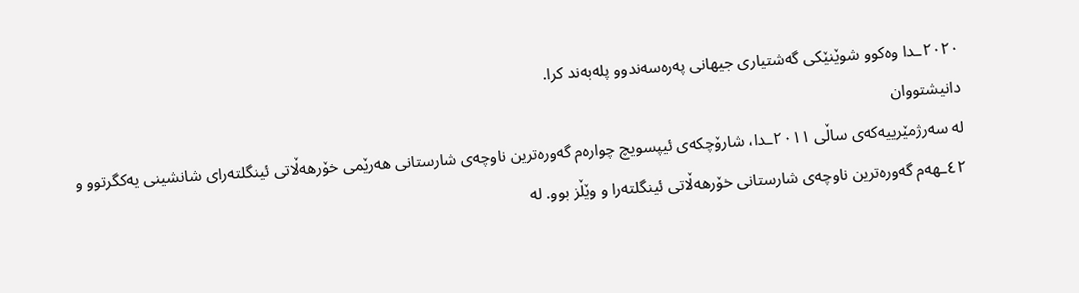٢٠٢٠ـدا وەکوو شوێنێکی گەشتیاری جیهانی پەرەسەندوو پلەبەند کرا.
دانیشتووان
لە سەرژمێرییەکەی ساڵی ٢٠١١ـدا، شارۆچکەی ئیپسویچ چوارەم گەورەترین ناوچەی شارستانی هەرێمی خۆرهەڵاتی ئینگلتەرای شانشینی یەکگرتوو و ٤٢ـهەم گەورەترین ناوچەی شارستانی خۆرهەڵاتی ئینگلتەرا و وێڵز بوو. لە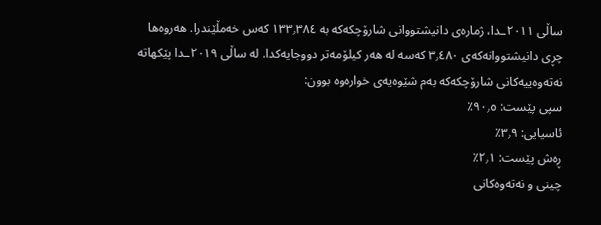ساڵی ٢٠١١ـدا، ژمارەی دانیشتووانی شارۆچکەکە بە ١٣٣٫٣٨٤ کەس خەمڵێندرا. هەروەها چڕی دانیشتووانەکەی ٣٫٤٨٠ کەسە لە هەر کیلۆمەتر دووجایەکدا. لە ساڵی ٢٠١٩ـدا پێکهاتە نەتەوەییەکانی شارۆچکەکە بەم شێوەیەی خوارەوە بوون:
سپی پێست: ٩٠٫٥٪
ئاسیایی: ٣٫٩٪
ڕەش پێست: ٢٫١٪
چینی و نەتەوەکانی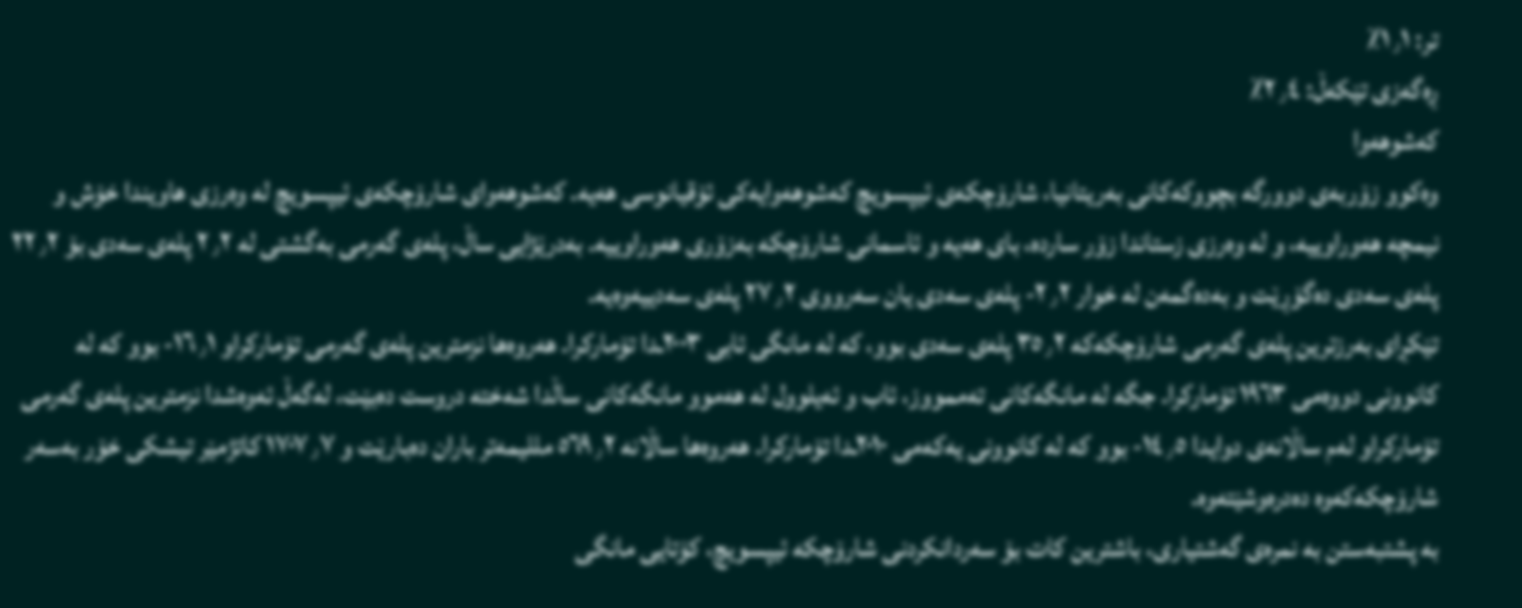تر: ١٫١٪
ڕەگەزی تێکەڵ: ٢٫٤٪
کەشوهەوا
وەکوو زۆربەی دوورگە بچووکەکانی بەریتانیا، شارۆچکەی ئیپسویچ کەشوهەوایەکی ئۆقیانوسی هەیە. کەشوهەوای شارۆچکەی ئیپسویچ لە وەرزی هاویندا خۆش و نیمچە هەوراوییە، و لە وەرزی زستاندا زۆر ساردە، بای هەیە و ئاسمانی شارۆچکە بەزۆری هەوراوییە. بەدرێژایی ساڵ، پلەی گەرمی بەگشتی لە ٢٫٢ پلەی سەدی بۆ ٢٢٫٢ پلەی سەدی دەگۆڕێت و بەدەگمەن لە خوار ٢٫٢- پلەی سەدی یان سەرووی ٢٧٫٢ پلەی سەدییەوەیە.
تێکڕای بەرزترین پلەی گەرمی شارۆچکەکە ٣٥٫٢ پلەی سەدی بوو، کە لە مانگی ئابی ٢٠٠٣ـدا تۆمارکرا. هەروەها نزمترین پلەی گەرمی تۆمارکراو ١٦٫١- بوو کە لە کانوونی دووەمی ١٩٦٣ تۆمارکرا. جگە لە مانگەکانی تەممووز، ئاب و ئەیلوول لە هەموو مانگەکانی ساڵدا شەختە دروست دەبێت، لەگەڵ ئەوەشدا نزمترین پلەی گەرمی تۆمارکراو لەم ساڵانەی دوایدا ١٤٫٥- بوو کە لە کانوونی یەکەمی ٢٠١٠ـدا تۆمارکرا. هەروەها ساڵانە ٥٦٩٫٢ مللیمەتر باران دەبارێت و ۱۷۰۷٫۷ کاتژمێر تیشکی خۆر بەسەر شارۆچکەکەوە دەدرەوشێتەوە.
بە پشتبەستن بە نمرەی گەشتیاری، باشترین کات بۆ سەردانکردنی شارۆچکە ئیپسویچ، کۆتایی مانگی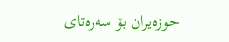حوزەیران بۆ سەرەتای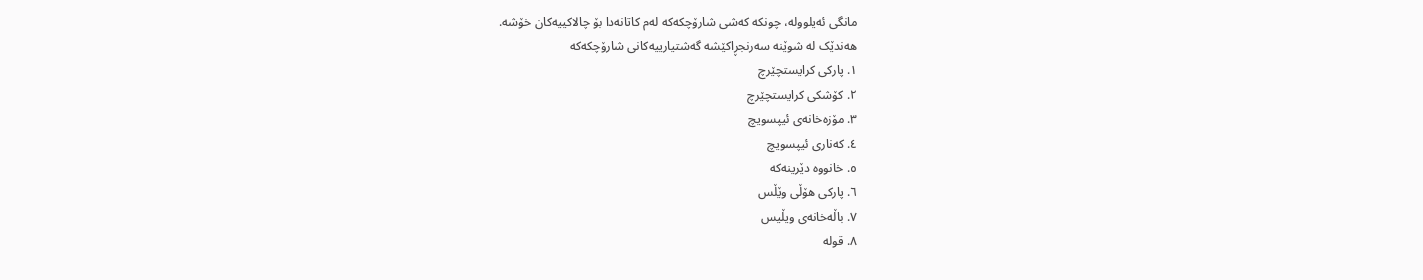مانگی ئەیلوولە، چونکە کەشی شارۆچکەکە لەم کاتانەدا بۆ چالاکییەکان خۆشە.
هەندێک لە شوێنە سەرنجڕاکێشە گەشتیارییەکانی شارۆچکەکە
١. پارکی کرایستچێرچ
٢. کۆشکی کرایستچێرچ
٣. مۆزەخانەی ئیپسویچ
٤. کەناری ئیپسویچ
٥. خانووە دێرینەکە
٦. پارکی هۆڵی وێڵس
٧. باڵەخانەی ویڵیس
٨. قولە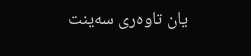یان تاوەری سەینت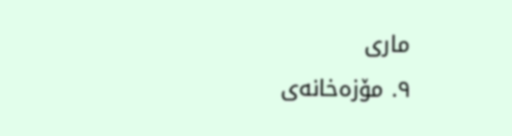ماری
٩. مۆزەخانەی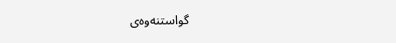گواستنەوەی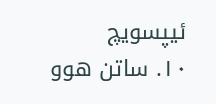ئیپسویچ
١٠. ساتن هوو